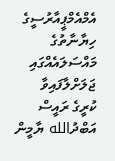އެމްއެމްޕީއާރުސީގެ ހިޔާނާތުގެ މައްސަލައެއްގައި ޖަލަށްލާފައިވާ ކުރީގެ ރައީސް އަބްދުالله ޔާމީން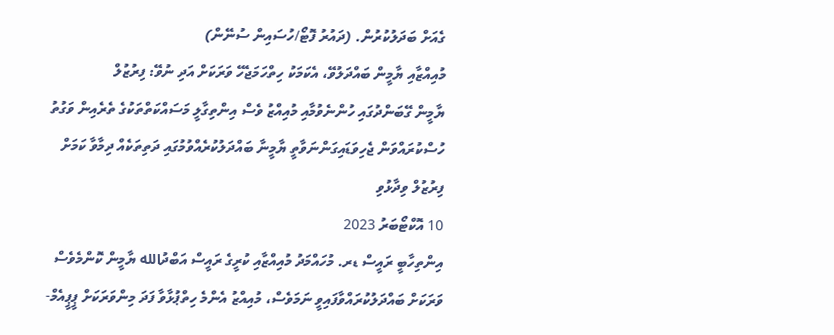ގެއަށް ބަދަލުކުރުން. (ދައުރު ފޮޓޯ/ހުސައިން ސުނޭން)
މުއިއްޒާއި ޔާމީން ބައްދަލުވޭ، އެކަމަކު ހިތްހަމަޖެހޭ ވަރަކަށް އަދި ނުވޭ: ފިރުޒުލް
ޔާމީން ގޭބަންދުގައި ހުންނެވުމާއި މުއިއްޒު ވެސް އިންތިގާލީ މަސައްކަތްތަކުގެ ތެރެއިން ވަގުތު ހުސްކުރައްވަން ޖެހިވަޑައިގަންނަވާތީ ޔާމީނާ ބައްދަލުކުރެއްވުމުގައި ދަތިތަކެއް ދިމާވާ ކަމަށް ފިރުޒުލް ވިދާޅުވި
10 އޮކްޓޯބަރު 2023
އިންތިހާބީ ރައީސް ޑރ. މުހައްމަދު މުއިއްޒާއި ކުރީގެ ރައީސް އަބްދުالله ޔާމީން ކޮންމެވެސް ވަރަކަށް ބައްދަލުކުރައްވާފައިވީ ނަމަވެސް، މުއިއްޒު އެންމެ ހިތްޕުޅާވާ ފަދަ މިންވަރަކަށް ޕީޕީއެމް-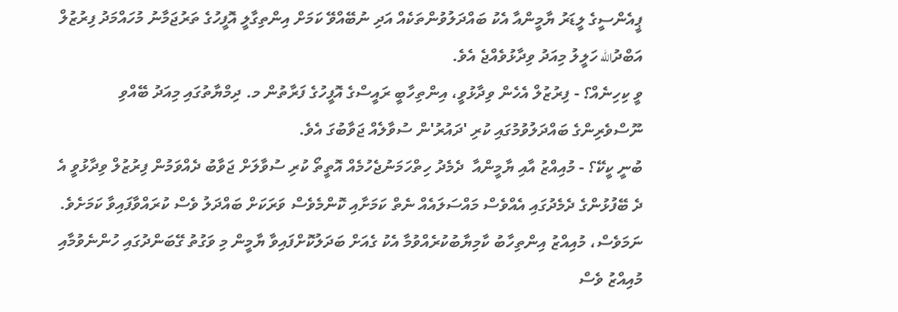ޕީއެންސީގެ ލީޑަރު ޔާމީންއާ އެކު ބައްދަލުވުންތަކެއް އަދި ނުބޭއްވޭ ކަމަށް އިންތިގާލީ އޮފީހުގެ ތަރުޖަމާނު މުހައްމަދު ފިރުޒުލް އަބްދުالله ހަލީލު މިއަދު ވިދާޅުވެއްޖެ އެވެ.
ވީ ކިހިނެއް؟ - ފިރުޒުލް އެހެން ވިދާޅުވީ، އިންތިހާބީ ރައީސްގެ އޮފީހުގެ ފަރާތުން މ. ދިމްޔާތުގައި މިއަދު ބޭއްވި ނޫސްވެރިންގެ ބައްދަލުވުމުގައި ކުރި 'ދައުރު'ން ސުވާލެއް ޖަވާބުގަ އެވެ.
ބުނީ ކީކޭ؟ - މުއިއްޒު އާއި ޔާމީންއާ  ދެމެދު ހިތްހަމަނުޖެހުމެއް އޮތީތޯ ކުރި ސުވާލަށް ޖަވާބު ދެއްވަމުން ފިރުޒުލް ވިދާޅުވީ އެ ދެ ބޭފުޅުންގެ ދެމެދުގައި އެއްވެސް މައްސަލައެއް ނެތް ކަމަށާއި ކޮންމެވެސް ވަރަކަށް ބައްދަލު ވެސް ކުރައްވާފައިވާ ކަމަށެވެ.
ނަމަވެސް، މުއިއްޒު އިންތިހާބު ކާމިޔާބުކުރެއްވުމާ އެކު ގެއަށް ބަދަލުކޮށްފައިވާ ޔާމީން މި ވަގުތު ގޭބަންދުގައި ހުންނެވުމާއި މުއިއްޒު ވެސް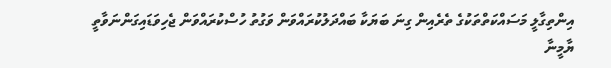އިންތިގާލީ މަސައްކަތްތަކުގެ ތެރެއިން ގިނަ ބަޔަކާ ބައްދަލުކުރައްވަން ވަގުތު ހުސްކުރައްވަން ޖެހިވަޑައިގަންނަވާތީ ޔާމީނާ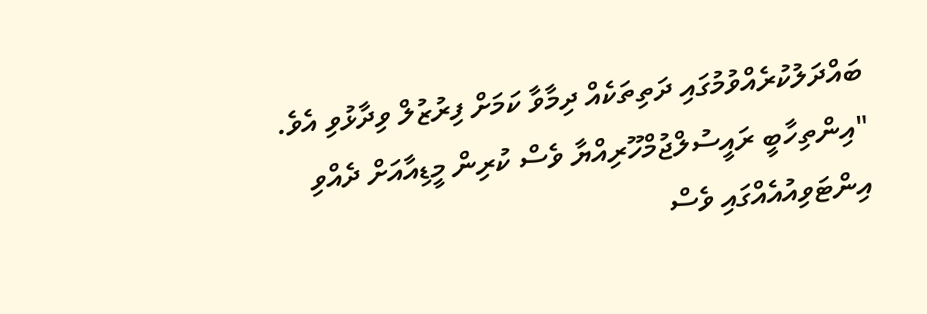ބައްދަލުކުރެއްވުމުގައި ދަތިތަކެއް ދިމާވާ ކަމަށް ފިރުޒުލް ވިދާޅުވި އެވެ.
"އިންތިހާބީ ރައީސުލްޖުމްހޫރިއްޔާ ވެސް ކުރިން މީޑިއާއަށް ދެއްވި އިންޓަވިއުއެއްގައި ވެސް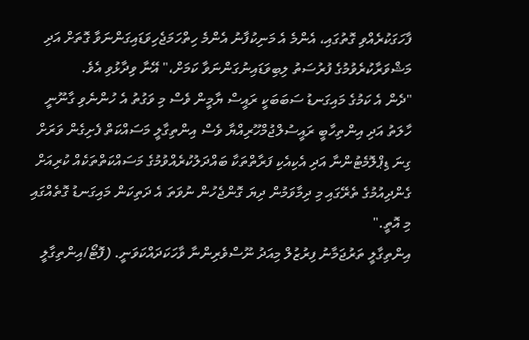ފާހަގަކުރެއްވި ގޮތުގައި، އެންމެ އެ މަނިކުފާނު އެންމެ ހިތްހަމަޖެހިވަޑައިގަންނަވާ ގޮތަށް އަދި މަޝްވަރާކުރެވުމުގެ ފުރުސަތު ލިބިވަޑައިނުގަންނަވާ ކަމަށް،" އޭނާ ވިދާޅުވި އެވެ.
"ދެން އެ ކަމުގެ މައިގަނޑު ސަބަބަކީ ރައީސް ޔާމީން ވެސް މި ވަގުތު އެ ހުންނެވި ގާނޫނީ ހާލަތު އަދި އިންތިހާބީ ރައީސުލްޖުމްހޫރިއްޔާ ވެސް އިންތިގާލީ މަސައްކަތް ފެށިގެން ވަރަށް ގިނަ ޑިޕްލޮމެޓުންނާ އަދި އެކިއެކި ފަރާތްތަކާ ބައްދަލުކުރެއްވުމުގެ މަސައްކަތްތަކެއް ކުރިއަށް ގެންދިއުމުގެ ތެރޭގައި މި ދިމާވަމުން ދިޔަ ގޮންޖެހުން ނުވަތަ އެ ދަތިކަން މައިގަނޑު ގޮތެއްގައި މި އޮތީ."
އިންތިގާލީ ތަރުޖަމާނު ފިރުޒުލް މިއަދު ނޫސްވެރިންނާ ވާހަކަދައްކަވަނީ. (ފޮޓޯ/އިންތިގާލީ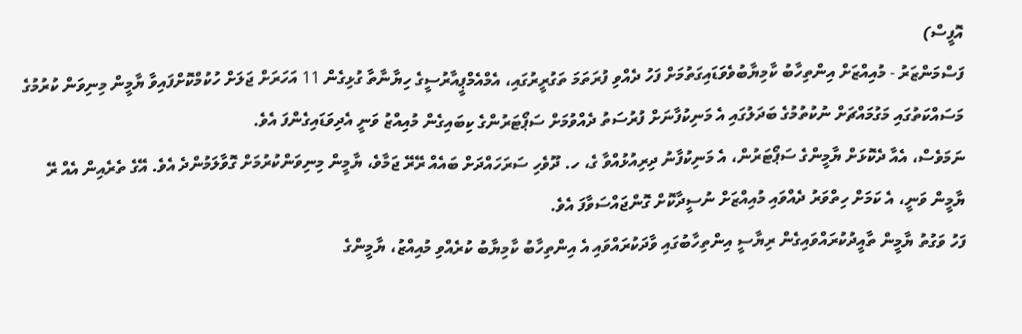އޮފީސް)
ފަސްމަންޒަރު - މުއިއްޒަށް އިންތިހާބު ކާމިޔާބުވެވަޑައިގަތުމަށް ފަހު ދެއްވި ފުރަތަމަ ތަގުރީރުގައި، އެމްއެމްޕީއާރުސީގެ ހިޔާނާތާ ގުޅިގެން 11 އަހަރަށް ޖަލަށް ހުކުމްކޮށްފައިވާ ޔާމީން މިނިވަން ކުރުމުގެ މަސައްކަތުގައި މަގުމައްޗަށް ނުކުތުމުގެ ބަދަލުގައި އެ މަނިކުފާނަށް ފުރުސަތު ދެއްވުމަށް ސަޕޯޓަރުންގެ ކިބައިގެން މުއިއްޒު ވަނީ އެދިވަޑައިގެންފަ އެވެ.
ނަމަވެސް، އެއާ ދެކޮޅަށް ޔާމީންގެ ސަޕޯޓަރުން، އެ މަނިކުފާނު ދިރިއުޅުއްވާ ގެ، ހ. ދޫވެހި ސަރަހައްދަށް ބައެއް ރޭރޭ ޖަމާވެ، ޔާމީން މިނިވަންކުރުމަށް ގޮވާލަމުންދެ އެވެ. އޭގެ ތެރެއިން އެއް ރޭ ޔާމީން ވަނީ، އެ ކަމަށް ހިތްވަރު ދެއްވައި މުއިއްޒަށް ނުސީދާކޮށް ގޮންޖައްސަވާފަ އެވެ.
ފަހު ވަގުތު ޔާމީން ތާއީދުކުރައްވައިގެން ރިޔާސީ އިންތިހާބުގައި ވާދަކުރައްވައި އެ އިންތިހާބު ކާމިޔާބު ކުރެއްވި މުއިއްޒު، ޔާމީންގެ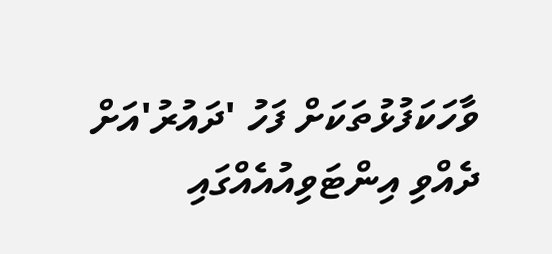ވާހަކަފުޅުތަކަށް ފަހު 'ދައުރު'އަށް ދެއްވި އިންޓަވިއުއެއްގައި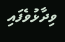ވިދާޅުވެފައި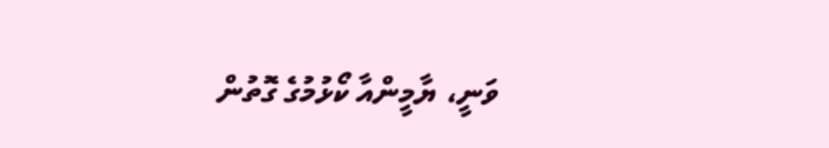ވަނީ، ޔާމީންއާ ކޯޅުމުގެ ގޮތުން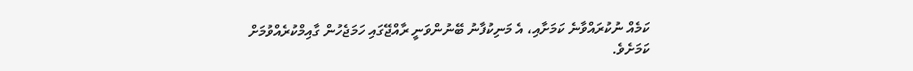ކަމެއް ނުކުރައްވާނެ ކަމަށާއި، އެ މަނިކުފާނު ބޭނުންވަނީ ރާއްޖޭގައި ހަމަޖެހުން ގާއިމްކުރެއްވުމަށް ކަމަށެވެ.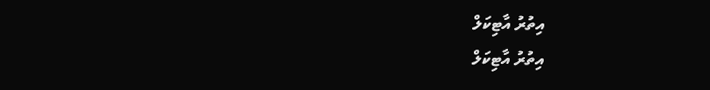އިތުރު އާޓިކަލް
އިތުރު އާޓިކަލް